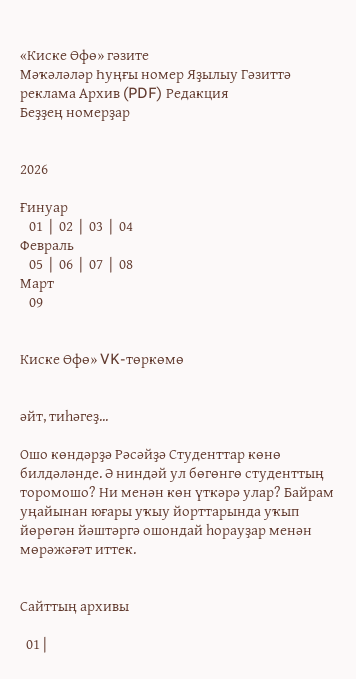«Киске Өфө» гәзите
Мәҡәләләр Һуңғы номер Яҙылыу Гәзиттә реклама Архив (PDF) Редакция
Беҙҙең номерҙар


2026

Ғинуар
   01  |  02  |  03  |  04
Февраль
   05  |  06  |  07  |  08
Март
   09


Киске Өфө» VK-төркөмө


әйт, тиһәгеҙ...

Ошо көндәрҙә Рәсәйҙә Студенттар көнө билдәләнде. Ә ниндәй ул бөгөнгө студенттың торомошо? Ни менән көн үткәрә улар? Байрам уңайынан юғары уҡыу йорттарында уҡып йөрөгән йәштәргә ошондай һорауҙар менән мөрәжәғәт иттек.


Сайттың архивы

  01 |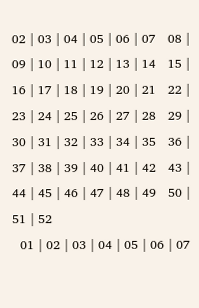02 | 03 | 04 | 05 | 06 | 07   08 | 09 | 10 | 11 | 12 | 13 | 14   15 | 16 | 17 | 18 | 19 | 20 | 21   22 | 23 | 24 | 25 | 26 | 27 | 28   29 | 30 | 31 | 32 | 33 | 34 | 35   36 | 37 | 38 | 39 | 40 | 41 | 42   43 | 44 | 45 | 46 | 47 | 48 | 49   50 | 51 | 52
  01 | 02 | 03 | 04 | 05 | 06 | 07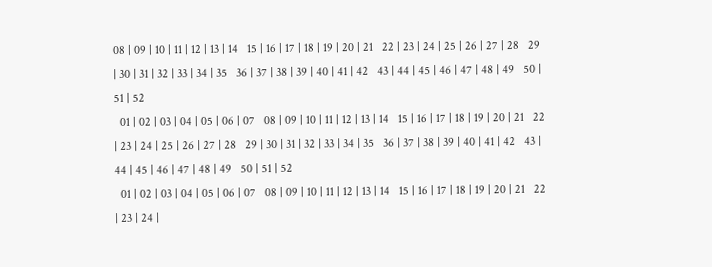08 | 09 | 10 | 11 | 12 | 13 | 14   15 | 16 | 17 | 18 | 19 | 20 | 21   22 | 23 | 24 | 25 | 26 | 27 | 28   29 | 30 | 31 | 32 | 33 | 34 | 35   36 | 37 | 38 | 39 | 40 | 41 | 42   43 | 44 | 45 | 46 | 47 | 48 | 49   50 | 51 | 52
  01 | 02 | 03 | 04 | 05 | 06 | 07   08 | 09 | 10 | 11 | 12 | 13 | 14   15 | 16 | 17 | 18 | 19 | 20 | 21   22 | 23 | 24 | 25 | 26 | 27 | 28   29 | 30 | 31 | 32 | 33 | 34 | 35   36 | 37 | 38 | 39 | 40 | 41 | 42   43 | 44 | 45 | 46 | 47 | 48 | 49   50 | 51 | 52
  01 | 02 | 03 | 04 | 05 | 06 | 07   08 | 09 | 10 | 11 | 12 | 13 | 14   15 | 16 | 17 | 18 | 19 | 20 | 21   22 | 23 | 24 |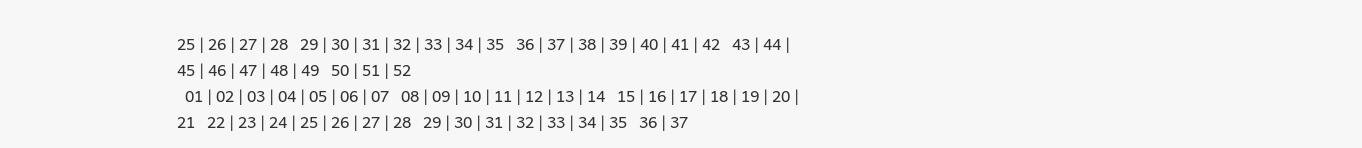25 | 26 | 27 | 28   29 | 30 | 31 | 32 | 33 | 34 | 35   36 | 37 | 38 | 39 | 40 | 41 | 42   43 | 44 | 45 | 46 | 47 | 48 | 49   50 | 51 | 52
  01 | 02 | 03 | 04 | 05 | 06 | 07   08 | 09 | 10 | 11 | 12 | 13 | 14   15 | 16 | 17 | 18 | 19 | 20 | 21   22 | 23 | 24 | 25 | 26 | 27 | 28   29 | 30 | 31 | 32 | 33 | 34 | 35   36 | 37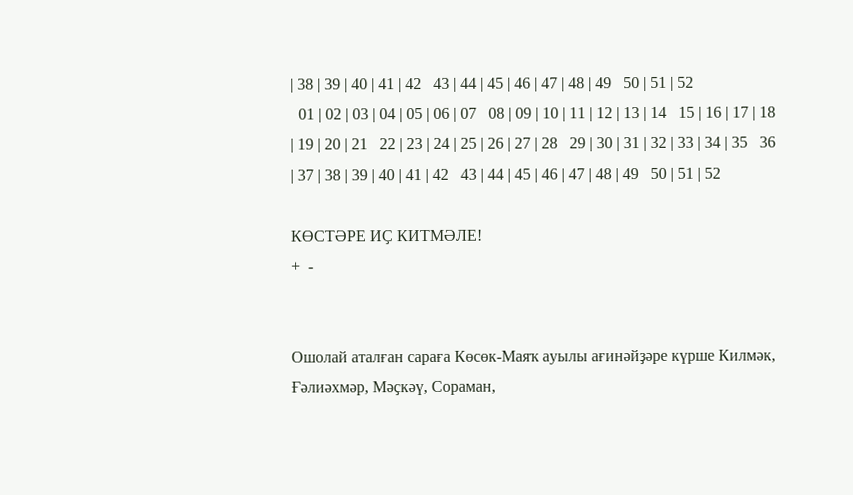| 38 | 39 | 40 | 41 | 42   43 | 44 | 45 | 46 | 47 | 48 | 49   50 | 51 | 52
  01 | 02 | 03 | 04 | 05 | 06 | 07   08 | 09 | 10 | 11 | 12 | 13 | 14   15 | 16 | 17 | 18 | 19 | 20 | 21   22 | 23 | 24 | 25 | 26 | 27 | 28   29 | 30 | 31 | 32 | 33 | 34 | 35   36 | 37 | 38 | 39 | 40 | 41 | 42   43 | 44 | 45 | 46 | 47 | 48 | 49   50 | 51 | 52

КӨСТӘРЕ ИҪ КИТМӘЛЕ!
+  -


Ошолай аталған сараға Көсөк-Маяҡ ауылы ағинәйҙәре күрше Килмәк, Ғәлиәхмәр, Мәҫкәү, Сораман,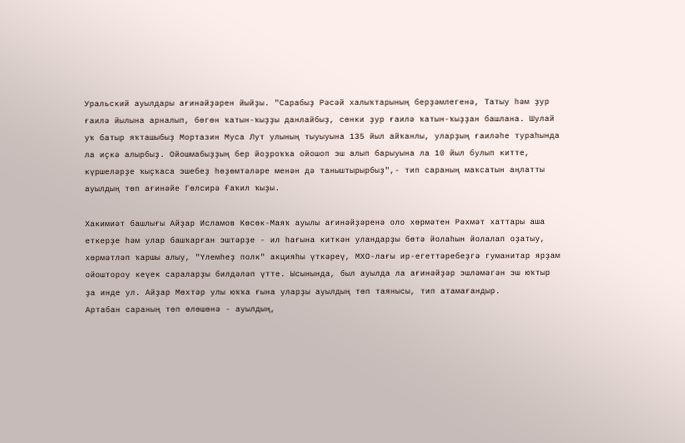Уральский ауылдары ағинәйҙәрен йыйҙы. "Сарабыҙ Рәсәй халыҡтарының берҙәмлегенә, Татыу һәм ҙур ғаилә йылына арналып, бөгөн ҡатын-ҡыҙҙы данлайбыҙ, сөнки ҙур ғаилә ҡатын-ҡыҙҙан башлана. Шулай уҡ батыр яҡташыбыҙ Мортазин Муса Лут улының тыуыуына 135 йыл айҡанлы, уларҙың ғаиләһе тураһында ла иҫкә алырбыҙ. Ойошмабыҙҙың бер йоҙроҡҡа ойошоп эш алып барыуына ла 10 йыл булып китте, күршеләрҙе ҡыҫҡаса эшебеҙ һөҙөмтәләре менән дә таныштырырбыҙ",- тип сараның маҡсатын аңлатты ауылдың төп ағинәйе Гөлсирә Ғаҡил ҡыҙы.

Хакимиәт башлығы Айҙар Исламов Көсөк-Маяҡ ауылы ағинәйҙәренә оло хөрмәтен Рәхмәт хаттары аша еткерҙе һәм улар башҡарған эштәрҙе - ил һағына киткән уландарҙы бөтә йолаһын йолалап оҙатыу, хөрмәтләп ҡаршы алыу, "Үлемһеҙ полк" акцияһы үткәреү, МХО-лағы ир-егеттәребеҙгә гуманитар ярҙам ойоштороу кеүек сараларҙы билдәләп үтте. Ысынында, был ауылда ла ағинәйҙәр эшләмәгән эш юҡтыр ҙа инде ул. Айҙар Мөхтәр улы юҡҡа ғына уларҙы ауылдың төп таянысы, тип атамағандыр.
Артабан сараның төп өлөшөнә - ауылдың,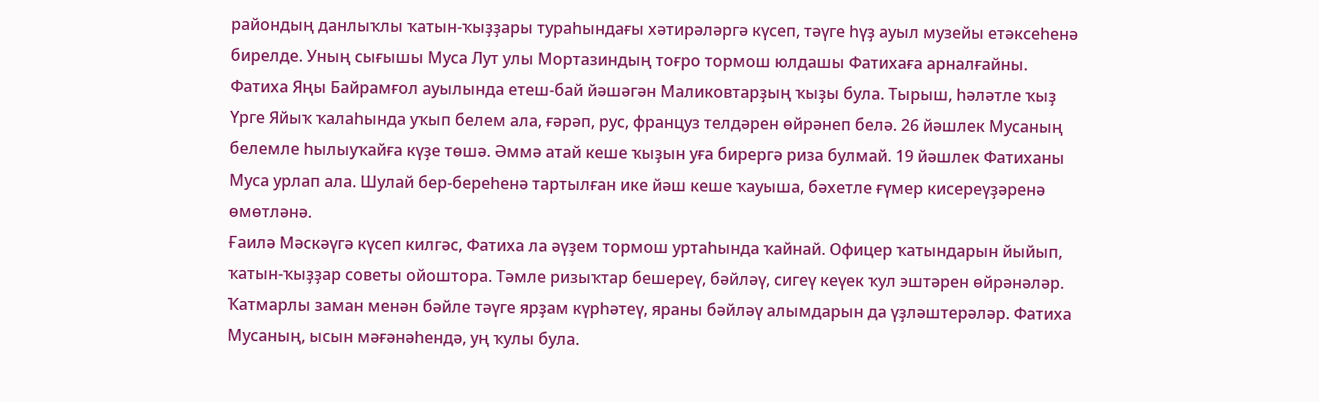райондың данлыҡлы ҡатын-ҡыҙҙары тураһындағы хәтирәләргә күсеп, тәүге һүҙ ауыл музейы етәксеһенә бирелде. Уның сығышы Муса Лут улы Мортазиндың тоғро тормош юлдашы Фатихаға арналғайны. Фатиха Яңы Байрамғол ауылында етеш-бай йәшәгән Маликовтарҙың ҡыҙы була. Тырыш, һәләтле ҡыҙ Үрге Яйыҡ ҡалаһында уҡып белем ала, ғәрәп, рус, француз телдәрен өйрәнеп белә. 26 йәшлек Мусаның белемле һылыуҡайға күҙе төшә. Әммә атай кеше ҡыҙын уға бирергә риза булмай. 19 йәшлек Фатиханы Муса урлап ала. Шулай бер-береһенә тартылған ике йәш кеше ҡауыша, бәхетле ғүмер кисереүҙәренә өмөтләнә.
Ғаилә Мәскәүгә күсеп килгәс, Фатиха ла әүҙем тормош уртаһында ҡайнай. Офицер ҡатындарын йыйып, ҡатын-ҡыҙҙар советы ойоштора. Тәмле ризыҡтар бешереү, бәйләү, сигеү кеүек ҡул эштәрен өйрәнәләр. Ҡатмарлы заман менән бәйле тәүге ярҙам күрһәтеү, яраны бәйләү алымдарын да үҙләштерәләр. Фатиха Мусаның, ысын мәғәнәһендә, уң ҡулы була.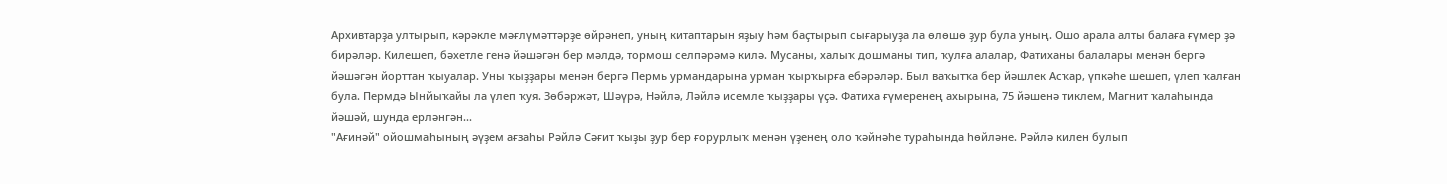Архивтарҙа ултырып, кәрәкле мәғлүмәттәрҙе өйрәнеп, уның китаптарын яҙыу һәм баҫтырып сығарыуҙа ла өлөшө ҙур була уның. Ошо арала алты балаға ғүмер ҙә бирәләр. Килешеп, бәхетле генә йәшәгән бер мәлдә, тормош селпәрәмә килә. Мусаны, халыҡ дошманы тип, ҡулға алалар, Фатиханы балалары менән бергә йәшәгән йорттан ҡыуалар. Уны ҡыҙҙары менән бергә Пермь урмандарына урман ҡырҡырға ебәрәләр. Был ваҡытҡа бер йәшлек Асҡар, үпкәһе шешеп, үлеп ҡалған була. Пермдә Ынйыҡайы ла үлеп ҡуя. Зөбәржәт, Шәүрә, Нәйлә, Ләйлә исемле ҡыҙҙары үҫә. Фатиха ғүмеренең ахырына, 75 йәшенә тиклем, Магнит ҡалаһында йәшәй, шунда ерләнгән...
"Ағинәй" ойошмаһының әүҙем ағзаһы Рәйлә Сәғит ҡыҙы ҙур бер ғорурлыҡ менән үҙенең оло ҡәйнәһе тураһында һөйләне. Рәйлә килен булып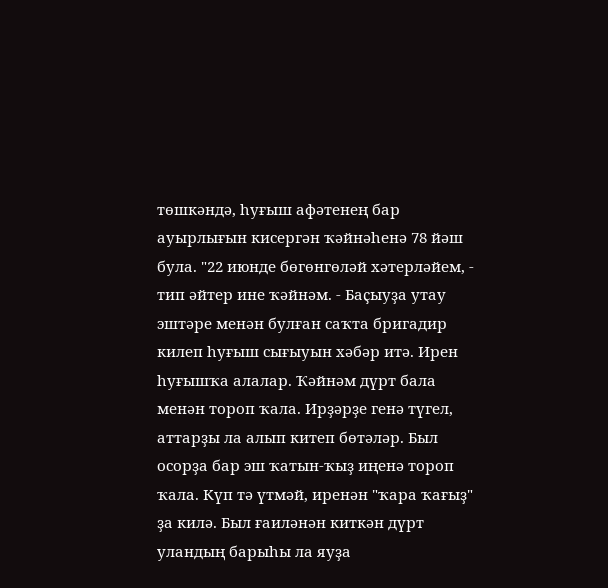төшкәндә, һуғыш афәтенең бар ауырлығын кисергән ҡәйнәһенә 78 йәш була. "22 июнде бөгөнгөләй хәтерләйем, - тип әйтер ине ҡәйнәм. - Баҫыуҙа утау эштәре менән булған саҡта бригадир килеп һуғыш сығыуын хәбәр итә. Ирен һуғышҡа алалар. Ҡәйнәм дүрт бала менән тороп ҡала. Ирҙәрҙе генә түгел, аттарҙы ла алып китеп бөтәләр. Был осорҙа бар эш ҡатын-ҡыҙ иңенә тороп ҡала. Күп тә үтмәй, иренән "ҡара ҡағыҙ" ҙа килә. Был ғаиләнән киткән дүрт уландың барыһы ла яуҙа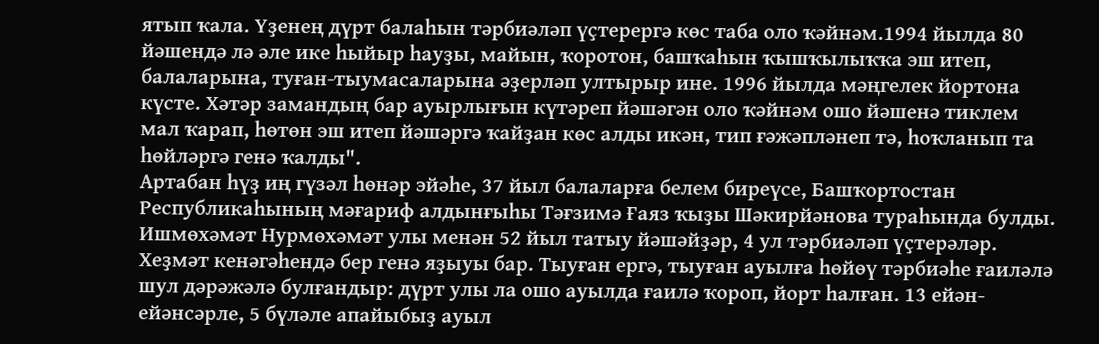ятып ҡала. Үҙенең дүрт балаһын тәрбиәләп үҫтерергә көс таба оло ҡәйнәм.1994 йылда 80 йәшендә лә әле ике һыйыр һауҙы, майын, ҡоротон, башҡаһын ҡышҡылыҡҡа эш итеп, балаларына, туған-тыумасаларына әҙерләп ултырыр ине. 1996 йылда мәңгелек йортона күсте. Хәтәр замандың бар ауырлығын күтәреп йәшәгән оло ҡәйнәм ошо йәшенә тиклем мал ҡарап, һөтөн эш итеп йәшәргә ҡайҙан көс алды икән, тип ғәжәпләнеп тә, һоҡланып та һөйләргә генә ҡалды".
Артабан һүҙ иң гүзәл һөнәр эйәһе, 37 йыл балаларға белем биреүсе, Башҡортостан Республикаһының мәғариф алдынғыһы Тәғзимә Ғаяз ҡыҙы Шәкирйәнова тураһында булды. Ишмөхәмәт Нурмөхәмәт улы менән 52 йыл татыу йәшәйҙәр, 4 ул тәрбиәләп үҫтерәләр. Хеҙмәт кенәгәһендә бер генә яҙыуы бар. Тыуған ергә, тыуған ауылға һөйөү тәрбиәһе ғаиләлә шул дәрәжәлә булғандыр: дүрт улы ла ошо ауылда ғаилә ҡороп, йорт һалған. 13 ейән-ейәнсәрле, 5 бүләле апайыбыҙ ауыл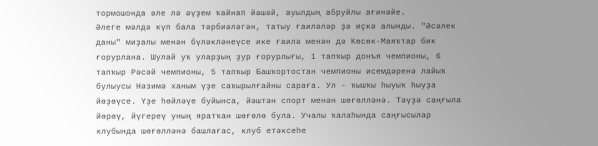тормошонда әле лә әүҙем ҡайнап йәшәй, ауылдың абруйлы ағинәйе.
Әлеге мәлдә күп бала тәрбиәләгән, татыу ғаиләләр ҙә иҫкә алынды. "Әсәлек даны" миҙалы менән бүләкләнеүсе ике ғаилә менән дә Көсөк-Маяҡтар бик ғорурлана. Шулай уҡ уларҙың ҙур ғорурлығы, 1 тапҡыр донъя чемпионы, 6 тапҡыр Рәсәй чемпионы, 5 тапҡыр Башҡортостан чемпионы исемдәренә лайыҡ булыусы Нәзимә ханым үҙе саҡырылғайны сараға. Ул - ҡышҡы һыуыҡ һыуҙа йөҙөүсе. Үҙе һөйләүе буйынса, йәштән спорт менән шөғөлләнә. Тәүҙә саңғыла йөрөү, йүгереү уның яратҡан шөғөлө була. Учалы ҡалаһында саңғысылар клубында шөғөлләнә башлағас, клуб етәксеһе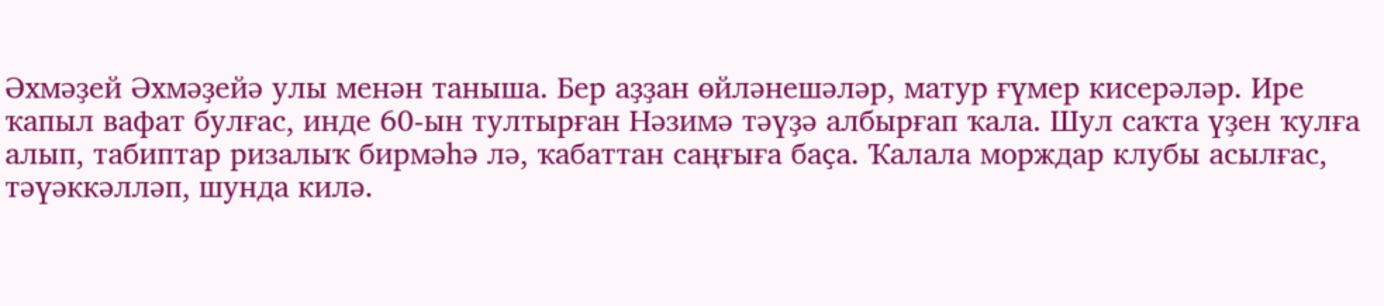Әхмәҙей Әхмәҙейә улы менән таныша. Бер аҙҙан өйләнешәләр, матур ғүмер кисерәләр. Ире ҡапыл вафат булғас, инде 60-ын тултырған Нәзимә тәүҙә албырғап ҡала. Шул саҡта үҙен ҡулға алып, табиптар ризалыҡ бирмәһә лә, ҡабаттан саңғыға баҫа. Ҡалала морждар клубы асылғас, тәүәккәлләп, шунда килә.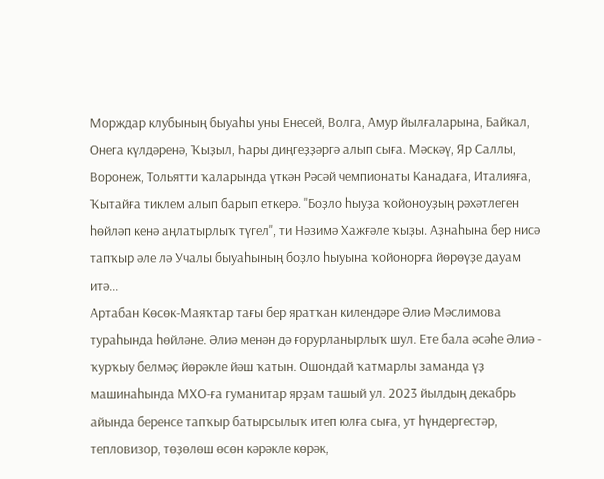Морждар клубының быуаһы уны Енесей, Волга, Амур йылғаларына, Байкал, Онега күлдәренә, Ҡыҙыл, Һары диңгеҙҙәргә алып сыға. Мәскәү, Яр Саллы, Воронеж, Тольятти ҡаларында үткән Рәсәй чемпионаты Канадаға, Италияға, Ҡытайға тиклем алып барып еткерә. "Боҙло һыуҙа ҡойоноуҙың рәхәтлеген һөйләп кенә аңлатырлыҡ түгел", ти Нәзимә Хажғәле ҡыҙы. Аҙнаһына бер нисә тапҡыр әле лә Учалы быуаһының боҙло һыуына ҡойонорға йөрөүҙе дауам итә...
Артабан Көсөк-Маяҡтар тағы бер яратҡан килендәре Әлиә Мәслимова тураһында һөйләне. Әлиә менән дә ғорурланырлыҡ шул. Ете бала әсәһе Әлиә - ҡурҡыу белмәҫ йөрәкле йәш ҡатын. Ошондай ҡатмарлы заманда үҙ машинаһында МХО-ға гуманитар ярҙам ташый ул. 2023 йылдың декабрь айында беренсе тапҡыр батырсылыҡ итеп юлға сыға, ут һүндергестәр, тепловизор, төҙөлөш өсөн кәрәкле көрәк,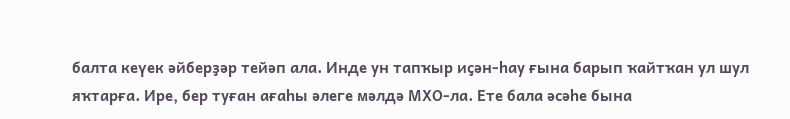балта кеүек әйберҙәр тейәп ала. Инде ун тапҡыр иҫән-һау ғына барып ҡайтҡан ул шул яҡтарға. Ире, бер туған ағаһы әлеге мәлдә МХО-ла. Ете бала әсәһе бына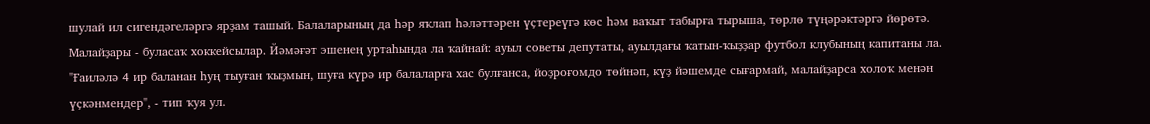шулай ил сигендәгеләргә ярҙам ташый. Балаларының да һәр яҡлап һәләттәрен үҫтереүгә көс һәм ваҡыт табырға тырыша, төрлө түңәрәктәргә йөрөтә. Малайҙары - буласаҡ хоккейсылар. Йәмәғәт эшенең уртаһында ла ҡайнай: ауыл советы депутаты, ауылдағы ҡатын-ҡыҙҙар футбол клубының капитаны ла. "Ғаиләлә 4 ир баланан һуң тыуған ҡыҙмын, шуға күрә ир балаларға хас булғанса, йоҙроғомдо төйнәп, күҙ йәшемде сығармай, малайҙарса холоҡ менән үҫкәнмендер", - тип ҡуя ул.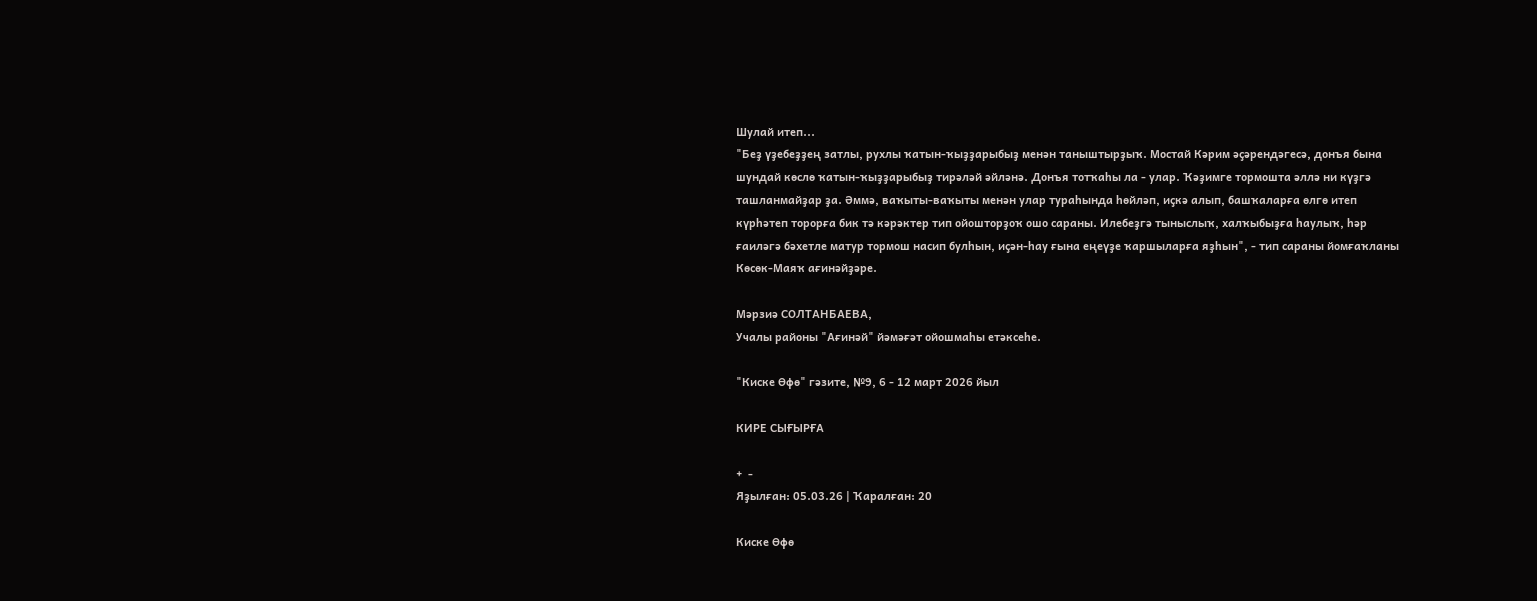Шулай итеп...
"Беҙ үҙебеҙҙең затлы, рухлы ҡатын-ҡыҙҙарыбыҙ менән таныштырҙыҡ. Мостай Кәрим әҫәрендәгесә, донъя бына шундай көслө ҡатын-ҡыҙҙарыбыҙ тирәләй әйләнә. Донъя тотҡаһы ла - улар. Ҡәҙимге тормошта әллә ни күҙгә ташланмайҙар ҙа. Әммә, ваҡыты-ваҡыты менән улар тураһында һөйләп, иҫкә алып, башҡаларға өлгө итеп күрһәтеп торорға бик тә кәрәктер тип ойошторҙоҡ ошо сараны. Илебеҙгә тыныслыҡ, халҡыбыҙға һаулыҡ, һәр ғаиләгә бәхетле матур тормош насип булһын, иҫән-һау ғына еңеүҙе ҡаршыларға яҙһын", - тип сараны йомғаҡланы Көсөк-Маяҡ ағинәйҙәре.

Мәрзиә СОЛТАНБАЕВА,
Учалы районы "Ағинәй" йәмәғәт ойошмаһы етәксеһе.

"Киске Өфө" гәзите, №9, 6 - 12 март 2026 йыл

КИРЕ СЫҒЫРҒА

+  -
Яҙылған: 05.03.26 | Ҡаралған: 20

Киске Өфө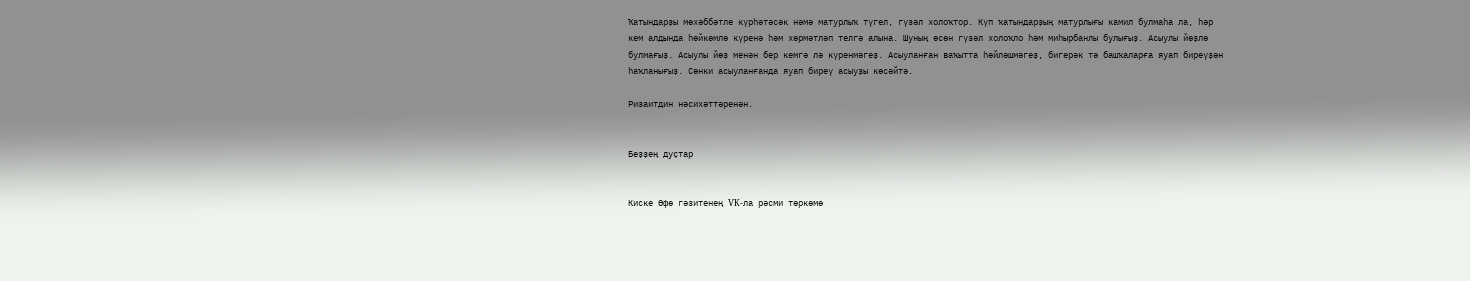Ҡатындарҙы мөхәббәтле күрһәтәсәк нәмә матурлыҡ түгел, гүзәл холоҡтор. Күп ҡатындарҙың матурлығы камил булмаһа ла, һәр кем алдында һөйкөмлө күренә һәм хөрмәтләп телгә алына. Шуның өсөн гүзәл холоҡло һәм миһырбанлы булығыҙ. Асыулы йөҙлө булмағыҙ. Асыулы йөҙ менән бер кемгә лә күренмәгеҙ. Асыуланған ваҡытта һөйләшмәгеҙ, бигерәк тә башҡаларға яуап биреүҙән һаҡланығыҙ. Сөнки асыуланғанда яуап биреү асыуҙы көсәйтә.

Ризаитдин нәсихәттәренән.


Беҙҙең дуҫтар


Киске Өфө гәзитенең VK-ла рәсми төркөмө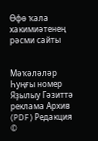Өфө ҡала хакимиәтенең рәсми сайты


Мәҡәләләр Һуңғы номер Яҙылыу Гәзиттә реклама Архив (PDF) Редакция
©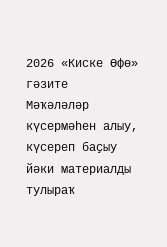2026 «Киске Өфө» гәзите
Мәҡәләләр күсермәһен алыу, күсереп баҫыу йәки материалды тулыраҡ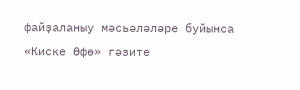файҙаланыу мәсьәләләре буйынса «Киске Өфө» гәзите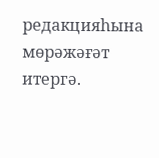редакцияһына мөрәжәғәт итергә.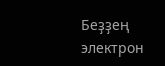Беҙҙең электрон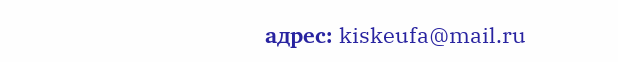адрес: kiskeufa@mail.ru